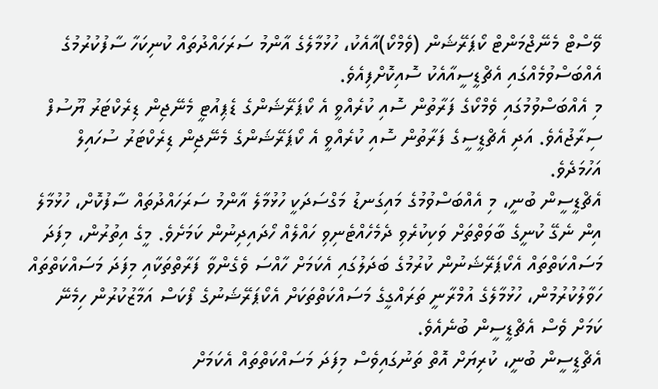ވޭސްޓް މެނޭޖްމަންޓް ކޯޕަރޭޝަން (ވެމްކޯ)އާއެކު، ހުޅުމާލެގެ އާންމު ސަރަހައްދުތައް ކުނިކަހާ ސާފުކުރުމުގެ އެއްބަސްވުމެއްގައި އެޗްޑީސީއާއެކު ސޮއިކޮށްފިއެވެ.
މި އެއްބަސްވުމުގައި ވެމްކޯގެ ފަރާތުން ސޮއި ކުރެއްވީ އެ ކޯޕަރޭޝަންގެ ޑެޕިއުޓީ މެނޭޖިން ޑިރެކްޓަރު ޔޫސުފް ސިރާޖުއެވެ. އަދި އެޗްޑީސީގެ ފަރާތުން ސޮއި ކުރެއްވީ އެ ކޯޕަރޭޝަންގެ މެނޭޖިން ޑިރެކްޓަރު ސުހައިލް އަހުމަދެވެ.
އެޗްޑީސީން ބުނީ، މި އެއްބަސްވުމުގެ މައިގަނޑު މަގްސަދަކީ ހުޅުމާލެ އާންމު ސަރަހައްދުތައް ސާފުކޮށް، ހުޅުމާލެ އިން ނެގޭ ކުނީގެ ބާވަތްތަށް ވަކިކުރެވި ދެމެހެއްޓެނިވި ހައްލެއް ހޯދައިދިނުން ކަމަށެވެ. މީގެ އިތުރުން، މިފަދަ މަސައްކަތްތައް އެކޯޕަރޭޝަނުން ކުރުމުގެ ބަދަލުގައި އެކަމަށް ހާއްސަ ވެގެންވާ ފަރާތްތަކާއި މިފަދަ މަސައްކަތްތައް ހަވާލުކުރުމުން، ހުޅުމާލެގެ އުމްރާނީ ތަރައްގީގެ މަސައްކަތްތަކަށް އެކޯޕަރޭޝަނުގެ ފޯކަސް އަމާޒުކުރުން ހިމެނޭ ކަމަށް ވެސް އެޗްޑީސީން ބުނެއެވެ.
އެޗްޑީސީން ބުނީ، ކުރިޔަށް އޮތް ތަނުގައިވެސް މިފަދަ މަސައްކަތްތައް އެކަމަށް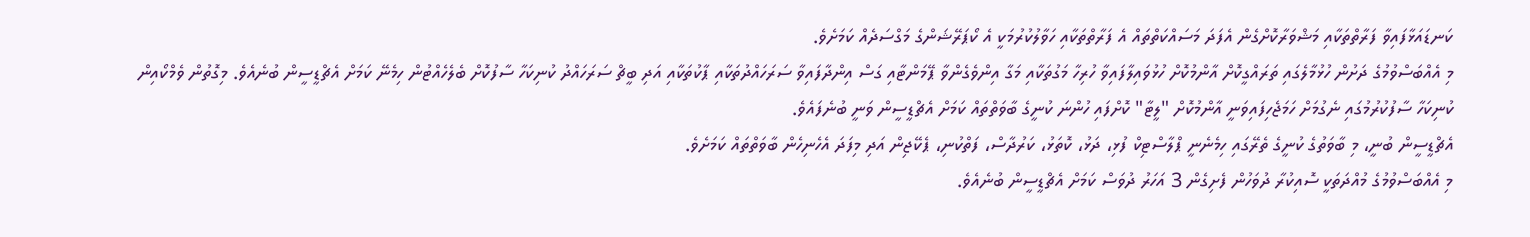ކަނޑައަޅާފައިވާ ފަރާތްތަކާއި މަޝްވަރާކޮށްގެން އެފަދަ މަސައްކަތްތައް އެ ފަރާތްތަކާއި ހަވާލުކުރުމަކީ އެ ކޯޕަރޭޝަންގެ މަގްސަދެއް ކަމަށެވެ.
މި އެއްބަސްވުމުގެ ދަށުން ހުޅުމާލެގައި ތަރައްގީކޮށް އާންމުކޮށް ހުޅުވައިލާފައިވާ ހުރިހާ މަގުތަކާއި މަގާ އިންވެގެންވާ ޕޭމަންޓާއި ގަސް އިންދާފައިވާ ސަރަހައްދުތަކާއި ޕާކުތަކާއި އަދި ބީޗް ސަރަހައްދު ކުނިކަހާ ސާފުކޮށް ބެލެހެއްޓުން ހިމެނޭ ކަމަށް އެޗްޑީސީން ބުނެއެވެ. މިގޮތުން ވެމްކޯއިން ކުނިކަހާ ސާފުކުރުމުގައި ނެގުމަށް ހަމަޖެހިފައިވަނީ އާންމުކޮށް "ލީޓާ" ކޮށްފައި ހުންނަ ކުނީގެ ބާވަތްތައް ކަމަށް އެޗްޑީސީން ވަނީ ބުނެފައެވެ.
އެޗްޑީސީން ބުނީ، މި ބާވަތުގެ ކުނީގެ ތެރޭގައި ހިމެނެނީ ޕްލާސްޓިކް ފުޅި، ދަޅު، ކޮތަޅު، ކަރުދާސް، ފަތްކުނި، ޕެކޭޖިން އަދި މިފަދަ އެހެނިހެން ބާވަތްތައް ކަމަށެވެ.
މި އެއްބަސްވުމުގެ މުއްދަތަކީ ސޮއިކުރާ ދުވަހުން ފެށިގެން 3 އަހަރު ދުވަސް ކަމަށް އެޗްޑީސީން ބުނެއެވެ.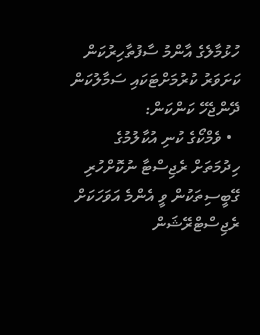ހުޅުމާލެގެ އާންމު ސާފުތާހިރުކަން ކަށަވަރު ކުރުމަށްޓަކައި ސަމާލުކަން ދޭންޖެހޭ ކަންކަން:
  • ވެމްކޯގެ ކުނި އުކާލުމުގެ ހިދުމަތަށް ރެޖިސްޓާ ނުކޮށްހުރި ގޭބީސިތަކުން ވީ އެންމެ އަވަހަކަށް ރެޖިސްޓްރޭޝަން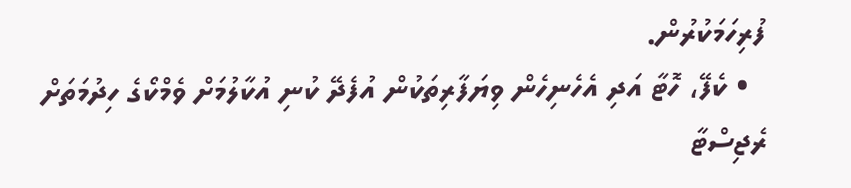ފުރިހަމަކުރުން.
  • ކެފޭ، ހޮޓާ އަދި އެހެނިހެން ވިޔަފާރިތަކުން އުފެދޭ ކުނި އުކާލުމަށް ވެމްކޯގެ ހިދުމަތަށް ރެޖިސްޓާ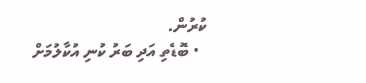ކުރުން.
  • ބޮޑެތި އަދި ބަރު ކުނި އުކާލުމަށް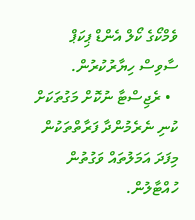ވެމްކޯގެ ކޯލް އެންޑް ޕިކަޕް ސާވިސް ހިޔާރުކުރުން.
  • ރެޖިސްޓާ ނުކޮށް މަގުތަކަށް ކުނި ނެރެމުންދާ ފަރާތްތަކުން މިފަދަ އަމަލުތައް ވަގުތުން ހުއްޓާލުން.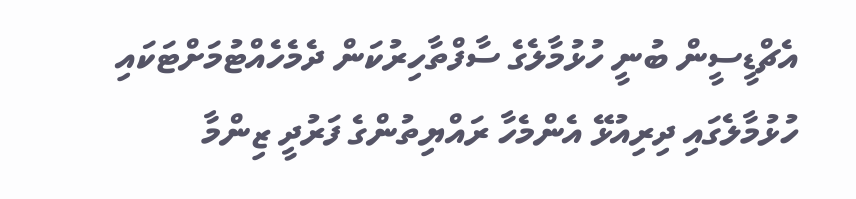އެޗްޑީސީން ބުނީ ހުޅުމާލެގެ ސާފްތާހިރުކަން ދެމެހެއްޓުމަށްޓަކައި ހުޅުމާލެގައި ދިރިއުޅޭ އެންމެހާ ރައްޔިތުންގެ ފަރުދީ ޒިންމާ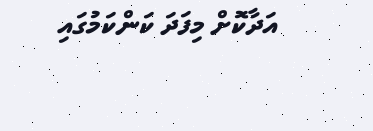އަދާކޮށް މިފަދަ ކަންކަމުގައި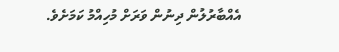އެއްބާރުލުން ދިނުން ވަރަށް މުހިއްމު ކަމަށެވެ.